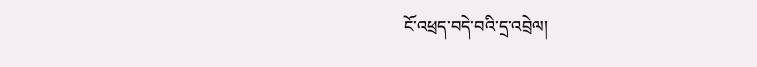ངོ་འཕྲད་བདེ་བའི་དྲ་འབྲེལ།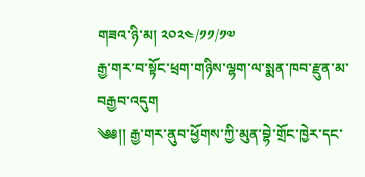གཟའ་ཉི་མ། ༢༠༢༤/༡༡/༡༧
རྒྱ་གར་བ་སྟོང་ཕྲག་གཉིས་ལྷག་ལ་སྨན་ཁབ་རྫུན་མ་བརྒྱབ་འདུག
༄༅།། རྒྱ་གར་ནུབ་ཕྱོགས་ཀྱི་མུན་བྷེ་གྲོང་ཁྱེར་དང་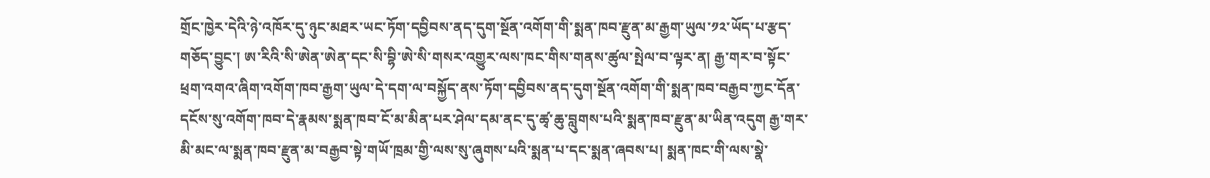གྲོང་ཁྱེར་དེའི་ཉེ་འཁོར་དུ་ཉུང་མཐར་ཡང་ཏོག་དབྱིབས་ནད་དུག་སྔོན་འགོག་གི་སྨན་ཁབ་རྫུན་མ་རྒྱག་ཡུལ་༡༢་ཡོད་པ་རྩད་གཅོད་བྱུང་། ཨ་རིའི་སི་ཨེན་ཨེན་དང་སི་བྷི་ཨེ་སི་གསར་འགྱུར་ལས་ཁང་གིས་གནས་ཚུལ་སྤེལ་བ་ལྟར་ན། རྒྱ་གར་བ་སྟོང་ཕྲག་འགའ་ཞིག་འགོག་ཁབ་རྒྱག་ཡུལ་དེ་དག་ལ་བསྐྱོད་ནས་ཏོག་དབྱིབས་ནད་དུག་སྔོན་འགོག་གི་སྨན་ཁབ་བརྒྱབ་ཀྱང་དོན་དངོས་སུ་འགོག་ཁབ་དེ་རྣམས་སྨན་ཁབ་ངོ་མ་མིན་པར་ཤེལ་དམ་ནང་དུ་ཚྭ་ཆུ་བླུགས་པའི་སྨན་ཁབ་རྫུན་མ་ཡིན་འདུག རྒྱ་གར་མི་མང་ལ་སྨན་ཁབ་རྫུན་མ་བརྒྱབ་སྟེ་གཡོ་ཁྲམ་གྱི་ལས་སུ་ཞུགས་པའི་སྨན་པ་དང་སྨན་ཞབས་པ། སྨན་ཁང་གི་ལས་སྣེ་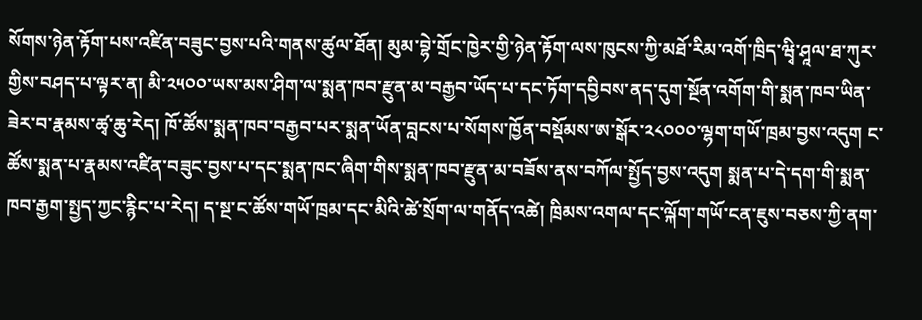སོགས་ཉེན་རྟོག་པས་འཛིན་བཟུང་བྱས་པའི་གནས་ཚུལ་ཐོན། མུམ་བྷེ་གྲོང་ཁྱེར་གྱི་ཉེན་རྟོག་ལས་ཁུངས་ཀྱི་མཐོ་རིམ་འགོ་ཁྲིད་ཝྭི་ཤཱལ་ཐ་ཀུར་གྱིས་བཤད་པ་ལྟར་ན། མི་༢༥༠༠་ཡས་མས་ཤིག་ལ་སྨན་ཁབ་རྫུན་མ་བརྒྱབ་ཡོད་པ་དང་ཏོག་དབྱིབས་ནད་དུག་སྔོན་འགོག་གི་སྨན་ཁབ་ཡིན་ཟེར་བ་རྣམས་ཚྭ་ཆུ་རེད། ཁོ་ཚོས་སྨན་ཁབ་བརྒྱབ་པར་སྨན་ཡོན་བླངས་པ་སོགས་ཁྱོན་བསྡོམས་ཨ་སྒོར་༢༨༠༠༠་ལྷག་གཡོ་ཁྲམ་བྱས་འདུག ང་ཚོས་སྨན་པ་རྣམས་འཛིན་བཟུང་བྱས་པ་དང་སྨན་ཁང་ཞིག་གིས་སྨན་ཁབ་རྫུན་མ་བཟོས་ནས་བཀོལ་སྤྱོད་བྱས་འདུག སྨན་པ་དེ་དག་གི་སྨན་ཁབ་རྒྱག་སྤྱད་ཀྱང་རྙིང་པ་རེད། ད་སྔ་ང་ཚོས་གཡོ་ཁྲམ་དང་མིའི་ཚེ་སྲོག་ལ་གནོད་འཚེ། ཁྲིམས་འགལ་དང་ལྐོག་གཡོ་ངན་ཇུས་བཅས་ཀྱི་ནག་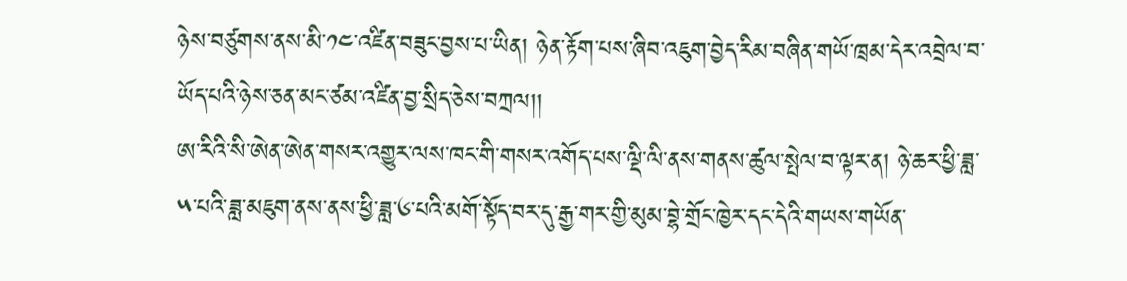ཉེས་བཙུགས་ནས་མི་༡༤་འཛིན་བཟུང་བྱས་པ་ཡིན། ཉེན་རྟོག་པས་ཞིབ་འཇུག་བྱེད་རིམ་བཞིན་གཡོ་ཁྲམ་དེར་འབྲེལ་བ་ཡོད་པའི་ཉེས་ཅན་མང་ཙམ་འཛིན་བྱ་སྲིད་ཅེས་བཀྲལ།།
ཨ་རིའི་སི་ཨེན་ཨེན་གསར་འགྱུར་ལས་ཁང་གི་གསར་འགོད་པས་ལྡི་ལི་ནས་གནས་ཚུལ་སྤེལ་བ་ལྟར་ན། ཉེ་ཆར་ཕྱི་ཟླ་༥་པའི་ཟླ་མཇུག་ནས་ནས་ཕྱི་ཟླ་༦་པའི་མགོ་སྟོད་བར་དུ་རྒྱ་གར་གྱི་མུམ་བྷེ་གྲོང་ཁྱེར་དང་དེའི་གཡས་གཡོན་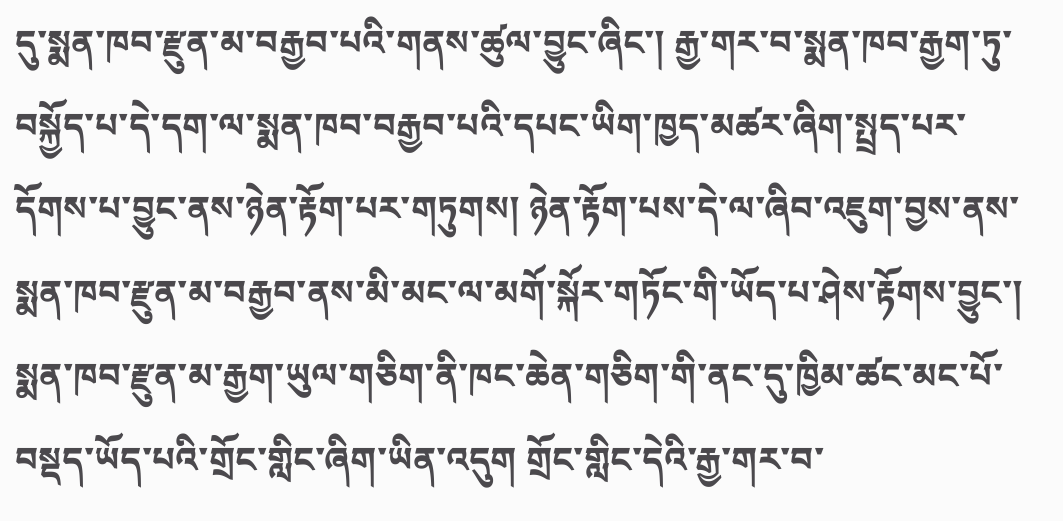དུ་སྨན་ཁབ་རྫུན་མ་བརྒྱབ་པའི་གནས་ཚུལ་བྱུང་ཞིང་། རྒྱ་གར་བ་སྨན་ཁབ་རྒྱག་ཏུ་བསྐྱོད་པ་དེ་དག་ལ་སྨན་ཁབ་བརྒྱབ་པའི་དཔང་ཡིག་ཁྱད་མཚར་ཞིག་སྤྲད་པར་དོགས་པ་བྱུང་ནས་ཉེན་རྟོག་པར་གཏུགས། ཉེན་རྟོག་པས་དེ་ལ་ཞིབ་འཇུག་བྱས་ནས་སྨན་ཁབ་རྫུན་མ་བརྒྱབ་ནས་མི་མང་ལ་མགོ་སྐོར་གཏོང་གི་ཡོད་པ་ཤེས་རྟོགས་བྱུང་། སྨན་ཁབ་རྫུན་མ་རྒྱག་ཡུལ་གཅིག་ནི་ཁང་ཆེན་གཅིག་གི་ནང་དུ་ཁྱིམ་ཚང་མང་པོ་བསྡད་ཡོད་པའི་གྲོང་གླིང་ཞིག་ཡིན་འདུག གྲོང་གླིང་དེའི་རྒྱ་གར་བ་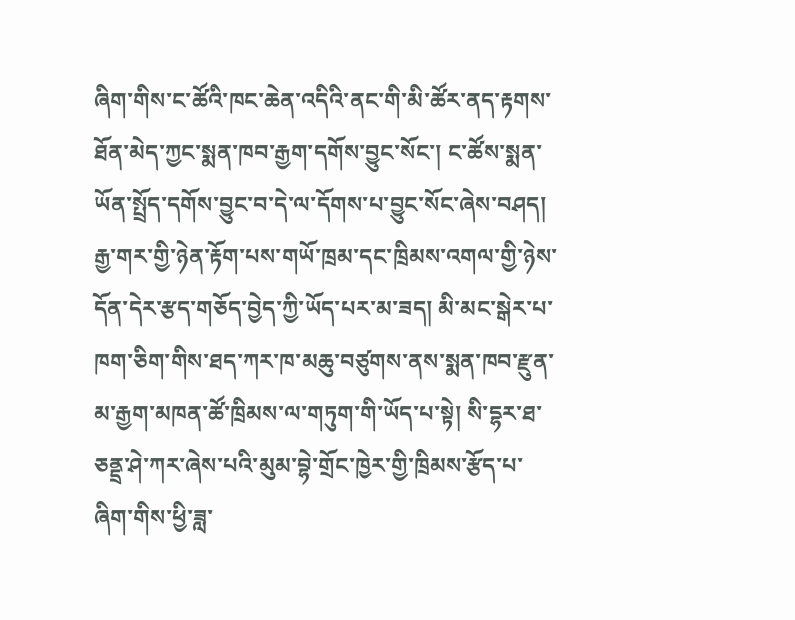ཞིག་གིས་ང་ཚོའི་ཁང་ཆེན་འདིའི་ནང་གི་མི་ཚོར་ནད་རྟགས་ཐོན་མེད་ཀྱང་སྨན་ཁབ་རྒྱག་དགོས་བྱུང་སོང་། ང་ཚོས་སྨན་ཡོན་སྤྲོད་དགོས་བྱུང་བ་དེ་ལ་དོགས་པ་བྱུང་སོང་ཞེས་བཤད། རྒྱ་གར་གྱི་ཉེན་རྟོག་པས་གཡོ་ཁྲམ་དང་ཁྲིམས་འགལ་གྱི་ཉེས་དོན་དེར་རྩད་གཅོད་བྱེད་ཀྱི་ཡོད་པར་མ་ཟད། མི་མང་སྒེར་པ་ཁག་ཅིག་གིས་ཐད་ཀར་ཁ་མཆུ་བཙུགས་ནས་སྨན་ཁབ་རྫུན་མ་རྒྱག་མཁན་ཚོ་ཁྲིམས་ལ་གཏུག་གི་ཡོད་པ་སྟེ། སི་དྷར་ཐ་ཅནྡྲ་ཤེ་ཀར་ཞེས་པའི་མུམ་བྷེ་གྲོང་ཁྱེར་གྱི་ཁྲིམས་རྩོད་པ་ཞིག་གིས་ཕྱི་ཟླ་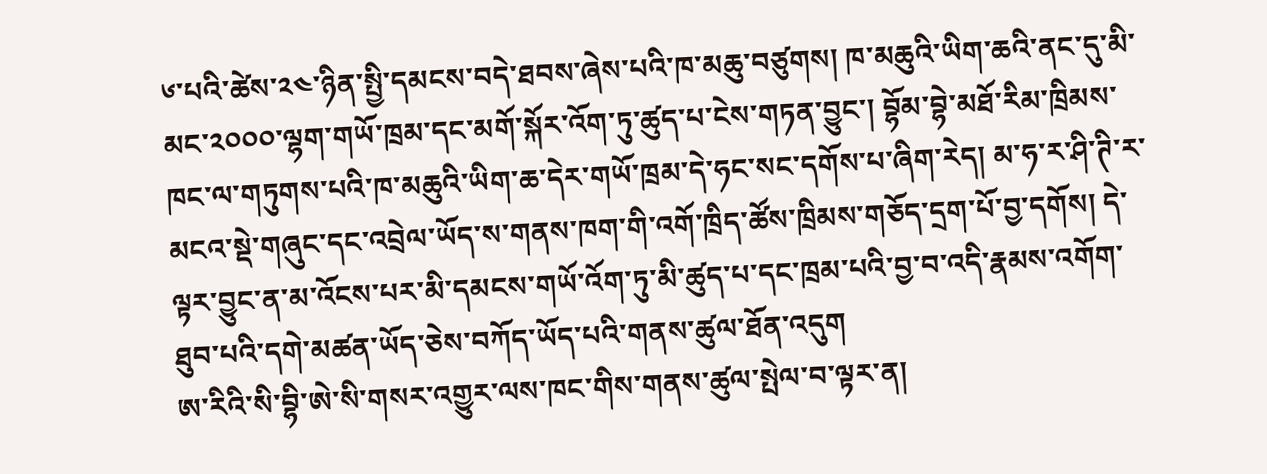༦་པའི་ཚེས་༢༤་ཉིན་སྤྱི་དམངས་བདེ་ཐབས་ཞེས་པའི་ཁ་མཆུ་བཙུགས། ཁ་མཆུའི་ཡིག་ཆའི་ནང་དུ་མི་མང་༢༠༠༠་ལྷག་གཡོ་ཁྲམ་དང་མགོ་སྐོར་འོག་ཏུ་ཚུད་པ་ངེས་གཏན་བྱུང་། བྷོམ་བྷེ་མཐོ་རིམ་ཁྲིམས་ཁང་ལ་གཏུགས་པའི་ཁ་མཆུའི་ཡིག་ཆ་དེར་གཡོ་ཁྲམ་དེ་ཧང་སང་དགོས་པ་ཞིག་རེད། མ་ཧ་ར་ཤི་ཊི་ར་མངའ་སྡེ་གཞུང་དང་འབྲེལ་ཡོད་ས་གནས་ཁག་གི་འགོ་ཁྲིད་ཚོས་ཁྲིམས་གཅོད་དྲག་པོ་བྱ་དགོས། དེ་ལྟར་བྱུང་ན་མ་འོངས་པར་མི་དམངས་གཡོ་འོག་ཏུ་མི་ཚུད་པ་དང་ཁྲམ་པའི་བྱ་བ་འདི་རྣམས་འགོག་ཐུབ་པའི་དགེ་མཚན་ཡོད་ཅེས་བཀོད་ཡོད་པའི་གནས་ཚུལ་ཐོན་འདུག
ཨ་རིའི་སི་བྷི་ཨེ་སི་གསར་འགྱུར་ལས་ཁང་གིས་གནས་ཚུལ་སྤེལ་བ་ལྟར་ན།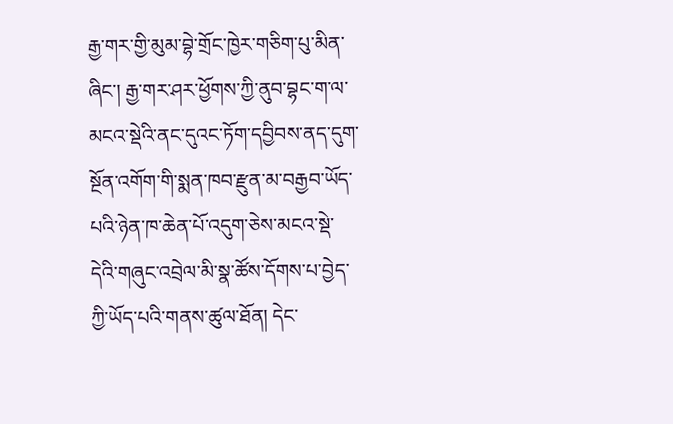རྒྱ་གར་གྱི་མུམ་བྷེ་གྲོང་ཁྱེར་གཅིག་པུ་མིན་ཞིང་། རྒྱ་གར་ཤར་ཕྱོགས་ཀྱི་ནུབ་བྷང་ག་ལ་མངའ་སྡེའི་ནང་དུའང་ཏོག་དབྱིབས་ནད་དུག་སྔོན་འགོག་གི་སྨན་ཁབ་རྫུན་མ་བརྒྱབ་ཡོད་པའི་ཉེན་ཁ་ཆེན་པོ་འདུག་ཅེས་མངའ་སྡེ་དེའི་གཞུང་འབྲེལ་མི་སྣ་ཚོས་དོགས་པ་བྱེད་ཀྱི་ཡོད་པའི་གནས་ཚུལ་ཐོན། དེང་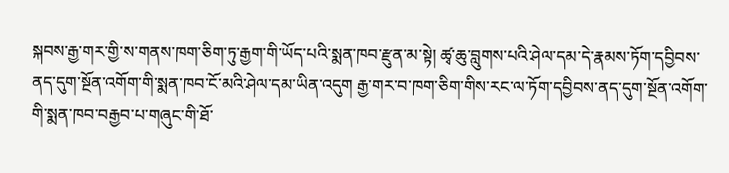སྐབས་རྒྱ་གར་གྱི་ས་གནས་ཁག་ཅིག་ཏུ་རྒྱག་གི་ཡོད་པའི་སྨན་ཁབ་རྫུན་མ་སྟེ། ཚྭ་ཆུ་བླུགས་པའི་ཤེལ་དམ་དེ་རྣམས་ཏོག་དབྱིབས་ནད་དུག་སྔོན་འགོག་གི་སྨན་ཁབ་ངོ་མའི་ཤེལ་དམ་ཡིན་འདུག རྒྱ་གར་བ་ཁག་ཅིག་གིས་རང་ལ་ཏོག་དབྱིབས་ནད་དུག་སྔོན་འགོག་གི་སྨན་ཁབ་བརྒྱབ་པ་གཞུང་གི་ཐོ་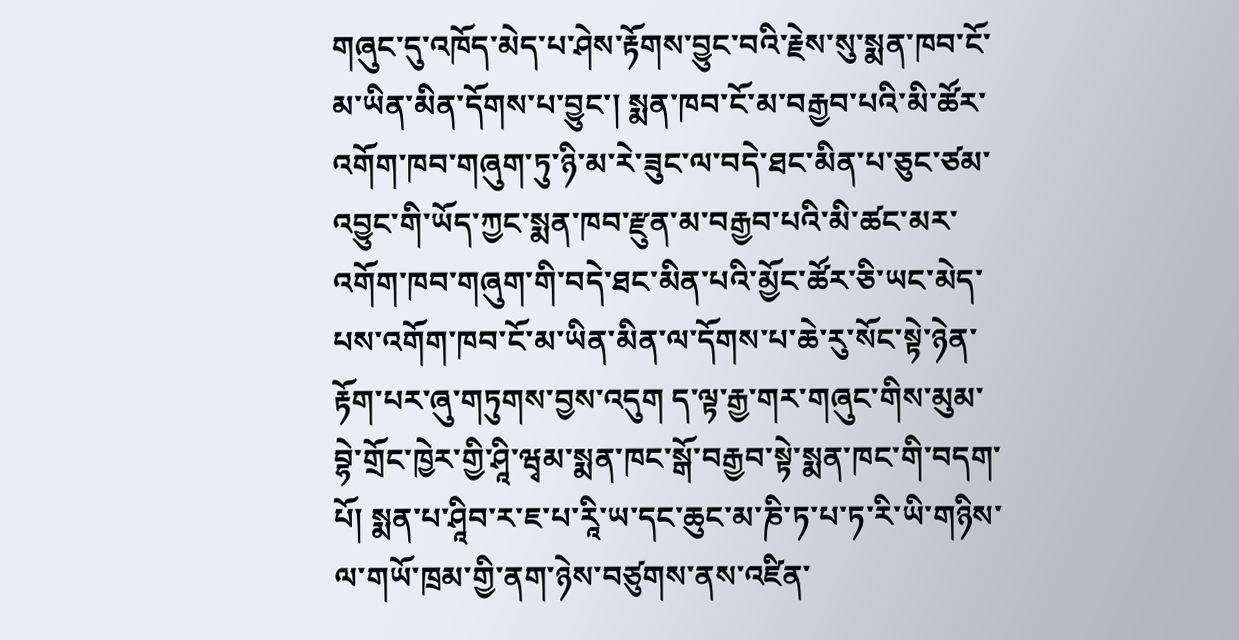གཞུང་དུ་འཁོད་མེད་པ་ཤེས་རྟོགས་བྱུང་བའི་རྗེས་སུ་སྨན་ཁབ་ངོ་མ་ཡིན་མིན་དོགས་པ་བྱུང་། སྨན་ཁབ་ངོ་མ་བརྒྱབ་པའི་མི་ཚོར་འགོག་ཁབ་གཞུག་ཏུ་ཉི་མ་རེ་ཟུང་ལ་བདེ་ཐང་མིན་པ་ཅུང་ཙམ་འབྱུང་གི་ཡོད་ཀྱང་སྨན་ཁབ་རྫུན་མ་བརྒྱབ་པའི་མི་ཚང་མར་འགོག་ཁབ་གཞུག་གི་བདེ་ཐང་མིན་པའི་མྱོང་ཚོར་ཅི་ཡང་མེད་པས་འགོག་ཁབ་ངོ་མ་ཡིན་མིན་ལ་དོགས་པ་ཆེ་རུ་སོང་སྟེ་ཉེན་རྟོག་པར་ཞུ་གཏུགས་བྱས་འདུག ད་ལྟ་རྒྱ་གར་གཞུང་གིས་མུམ་བྷེ་གྲོང་ཁྱེར་གྱི་ཤཱི་ཝྭམ་སྨན་ཁང་སྒོ་བརྒྱབ་སྟེ་སྨན་ཁང་གི་བདག་པོ། སྨན་པ་ཤཱིབ་ར་ཇ་པ་རཱི་ཡ་དང་ཆུང་མ་ཎི་ཏ་པ་ཏ་རི་ཡི་གཉིས་ལ་གཡོ་ཁྲམ་གྱི་ནག་ཉེས་བཙུགས་ནས་འཛིན་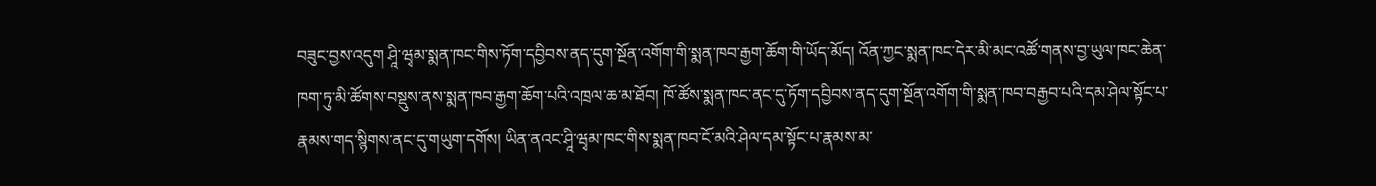བཟུང་བྱས་འདུག ཤཱི་ཝྭམ་སྨན་ཁང་གིས་ཏོག་དབྱིབས་ནད་དུག་སྔོན་འགོག་གི་སྨན་ཁབ་རྒྱག་ཆོག་གི་ཡོད་མོད། འོན་ཀྱང་སྨན་ཁང་དེར་མི་མང་འཚོ་གནས་བྱ་ཡུལ་ཁང་ཆེན་ཁག་ཏུ་མི་ཚོགས་བསྡུས་ནས་སྨན་ཁབ་རྒྱག་ཆོག་པའི་འཁྲལ་ཆ་མ་ཐོབ། ཁོ་ཚོས་སྨན་ཁང་ནང་དུ་ཏོག་དབྱིབས་ནད་དུག་སྔོན་འགོག་གི་སྨན་ཁབ་བརྒྱབ་པའི་དམ་ཤེལ་སྟོང་པ་རྣམས་གད་སྙིགས་ནང་དུ་གཡུག་དགོས། ཡིན་ནའང་ཤཱི་ཝྭམ་ཁང་གིས་སྨན་ཁབ་ངོ་མའི་ཤེལ་དམ་སྟོང་པ་རྣམས་མ་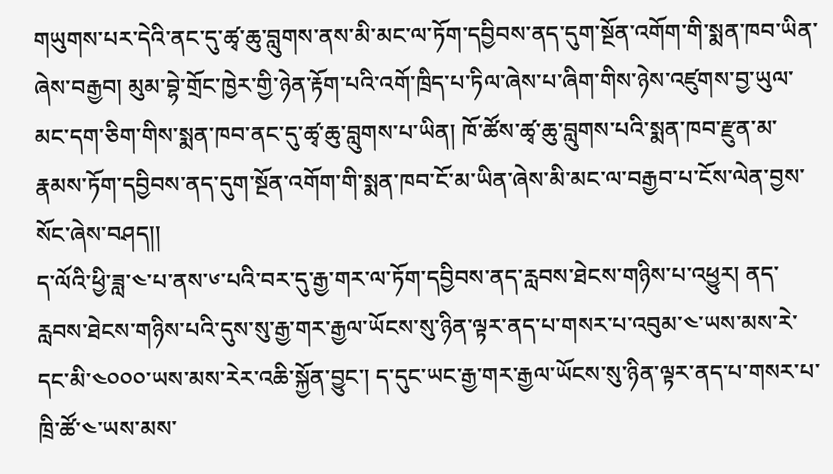གཡུགས་པར་དེའི་ནང་དུ་ཚྭ་ཆུ་བླུགས་ནས་མི་མང་ལ་ཏོག་དབྱིབས་ནད་དུག་སྔོན་འགོག་གི་སྨན་ཁབ་ཡིན་ཞེས་བརྒྱབ། མུམ་བྷེ་གྲོང་ཁྱེར་གྱི་ཉེན་རྟོག་པའི་འགོ་ཁྲིད་པ་ཏིལ་ཞེས་པ་ཞིག་གིས་ཉེས་འཛུགས་བྱ་ཡུལ་མང་དག་ཅིག་གིས་སྨན་ཁབ་ནང་དུ་ཚྭ་ཆུ་བླུགས་པ་ཡིན། ཁོ་ཚོས་ཚྭ་ཆུ་བླུགས་པའི་སྨན་ཁབ་རྫུན་མ་རྣམས་ཏོག་དབྱིབས་ནད་དུག་སྔོན་འགོག་གི་སྨན་ཁབ་ངོ་མ་ཡིན་ཞེས་མི་མང་ལ་བརྒྱབ་པ་ངོས་ལེན་བྱས་སོང་ཞེས་བཤད།།
ད་ལོའི་ཕྱི་ཟླ་༤་པ་ནས་༦་པའི་བར་དུ་རྒྱ་གར་ལ་ཏོག་དབྱིབས་ནད་རླབས་ཐེངས་གཉིས་པ་འཕྱུར། ནད་རླབས་ཐེངས་གཉིས་པའི་དུས་སུ་རྒྱ་གར་རྒྱལ་ཡོངས་སུ་ཉིན་ལྟར་ནད་པ་གསར་པ་འབུམ་༤་ཡས་མས་རེ་དང་མི་༤༠༠༠་ཡས་མས་རེར་འཆི་སྐྱོན་བྱུང་། ད་དུང་ཡང་རྒྱ་གར་རྒྱལ་ཡོངས་སུ་ཉིན་ལྟར་ནད་པ་གསར་པ་ཁྲི་ཚོ་༤་ཡས་མས་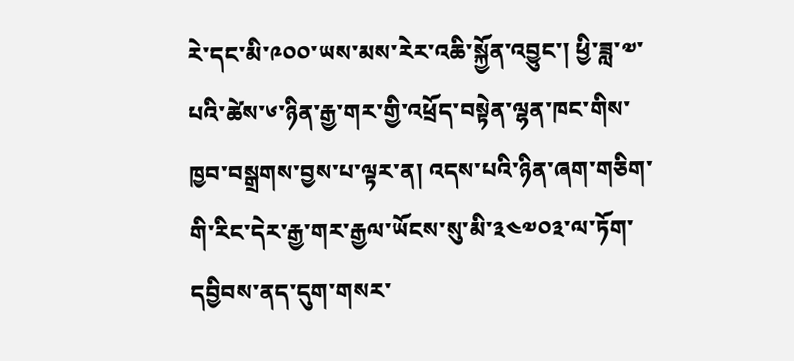རེ་དང་མི་༩༠༠་ཡས་མས་རེར་འཆི་སྐྱོན་འབྱུང་། ཕྱི་ཟླ་༧་པའི་ཚེས་༦་ཉིན་རྒྱ་གར་གྱི་འཕྲོད་བསྟེན་ལྷན་ཁང་གིས་ཁྱབ་བསྒྲགས་བྱས་པ་ལྟར་ན། འདས་པའི་ཉིན་ཞག་གཅིག་གི་རིང་དེར་རྒྱ་གར་རྒྱལ་ཡོངས་སུ་མི་༣༤༧༠༣་ལ་ཏོག་དབྱིབས་ནད་དུག་གསར་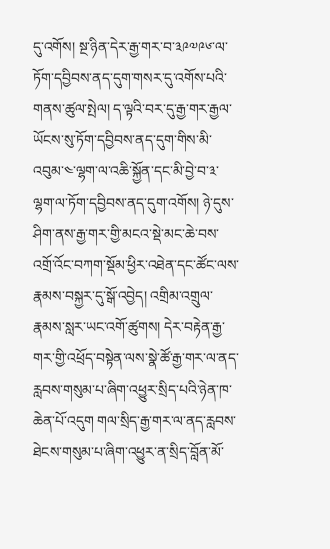དུ་འགོས། སྔ་ཉིན་དེར་རྒྱ་གར་བ་༣༩༧༩༦་ལ་ཏོག་དབྱིབས་ནད་དུག་གསར་དུ་འགོས་པའི་གནས་ཚུལ་སྤེལ། ད་ལྟའི་བར་དུ་རྒྱ་གར་རྒྱལ་ཡོངས་སུ་ཏོག་དབྱིབས་ནད་དུག་གིས་མི་འབུམ་༤་ལྷག་ལ་འཆི་སྐྱོན་དང་མི་བྱེ་བ་༣་ལྷག་ལ་ཏོག་དབྱིབས་ནད་དུག་འགོས། ཉེ་དུས་ཤིག་ནས་རྒྱ་གར་གྱི་མངའ་སྡེ་མང་ཆེ་བས་འགྲོ་འོང་བཀག་སྡོམ་ཕྱིར་འཐེན་དང་ཚོང་ལས་རྣམས་བསྐྱར་དུ་སྒོ་འབྱེད། འགྲིམ་འགྲུལ་རྣམས་སླར་ཡང་འགོ་ཚུགས། དེར་བརྟེན་རྒྱ་གར་གྱི་འཕྲོད་བསྟེན་ལས་སྣེ་ཚོ་རྒྱ་གར་ལ་ནད་རླབས་གསུམ་པ་ཞིག་འཕྱུར་སྲིད་པའི་ཉེན་ཁ་ཆེན་པོ་འདུག གལ་སྲིད་རྒྱ་གར་ལ་ནད་རླབས་ཐེངས་གསུམ་པ་ཞིག་འཕྱུར་ན་སྲིད་བློན་མོ་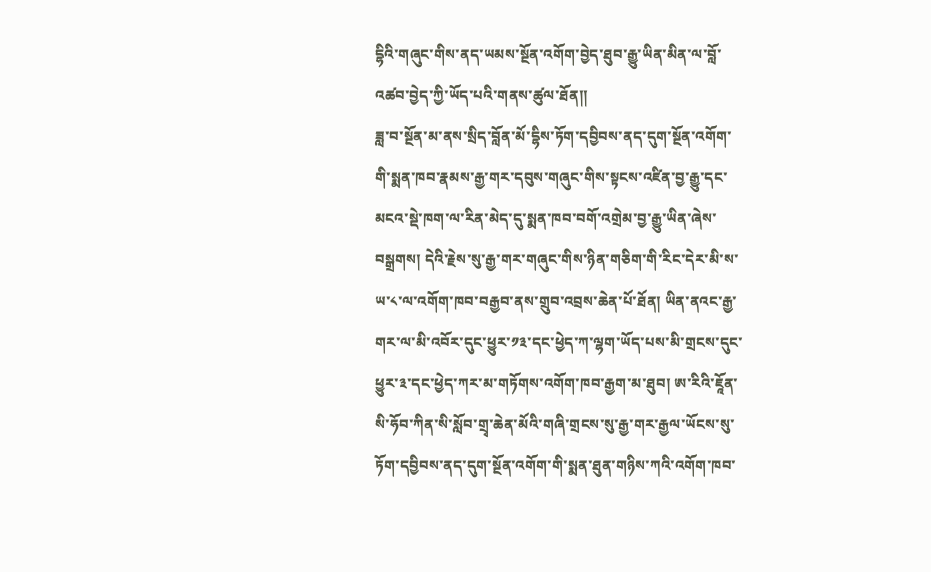དྷིའི་གཞུང་གིས་ནད་ཡམས་སྔོན་འགོག་བྱེད་ཐུབ་རྒྱུ་ཡིན་མིན་ལ་བློ་འཚབ་བྱེད་ཀྱི་ཡོད་པའི་གནས་ཚུལ་ཐོན།།
ཟླ་བ་སྔོན་མ་ནས་སྲིད་བློན་མོ་དྷིས་ཏོག་དབྱིབས་ནད་དུག་སྔོན་འགོག་གི་སྨན་ཁབ་རྣམས་རྒྱ་གར་དབུས་གཞུང་གིས་སྟངས་འཛིན་བྱ་རྒྱུ་དང་མངའ་སྡེ་ཁག་ལ་རིན་མེད་དུ་སྨན་ཁབ་བགོ་འགྲེམ་བྱ་རྒྱུ་ཡིན་ཞེས་བསྒྲགས། དེའི་རྗེས་སུ་རྒྱ་གར་གཞུང་གིས་ཉིན་གཅིག་གི་རིང་དེར་མི་ས་ཡ་༨་ལ་འགོག་ཁབ་བརྒྱབ་ནས་གྲུབ་འབྲས་ཆེན་པོ་ཐོན། ཡིན་ནའང་རྒྱ་གར་ལ་མི་འབོར་དུང་ཕྱུར་༡༣་དང་ཕྱེད་ཀ་ལྷག་ཡོད་པས་མི་གྲངས་དུང་ཕྱུར་༣་དང་ཕྱེད་ཀར་མ་གཏོགས་འགོག་ཁབ་རྒྱག་མ་ཐུབ། ཨ་རིའི་ཇཱོན་སི་ཧོབ་ཀིན་སི་སློབ་གྲྭ་ཆེན་མོའི་གཞི་གྲངས་སུ་རྒྱ་གར་རྒྱལ་ཡོངས་སུ་ཏོག་དབྱིབས་ནད་དུག་སྔོན་འགོག་གི་སྨན་ཐུན་གཉིས་ཀའི་འགོག་ཁབ་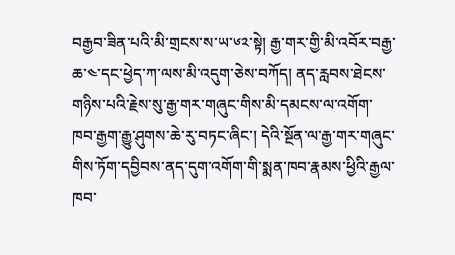བརྒྱབ་ཟིན་པའི་མི་གྲངས་ས་ཡ་༦༢་སྟེ། རྒྱ་གར་གྱི་མི་འབོར་བརྒྱ་ཆ་༤་དང་ཕྱེད་ཀ་ལས་མི་འདུག་ཅེས་བཀོད། ནད་རླབས་ཐེངས་གཉིས་པའི་རྗེས་སུ་རྒྱ་གར་གཞུང་གིས་མི་དམངས་ལ་འགོག་ཁབ་རྒྱག་རྒྱུ་ཤུགས་ཆེ་རུ་བཏང་ཞིང་། དེའི་སྔོན་ལ་རྒྱ་གར་གཞུང་གིས་ཏོག་དབྱིབས་ནད་དུག་འགོག་གི་སྨན་ཁབ་རྣམས་ཕྱིའི་རྒྱལ་ཁབ་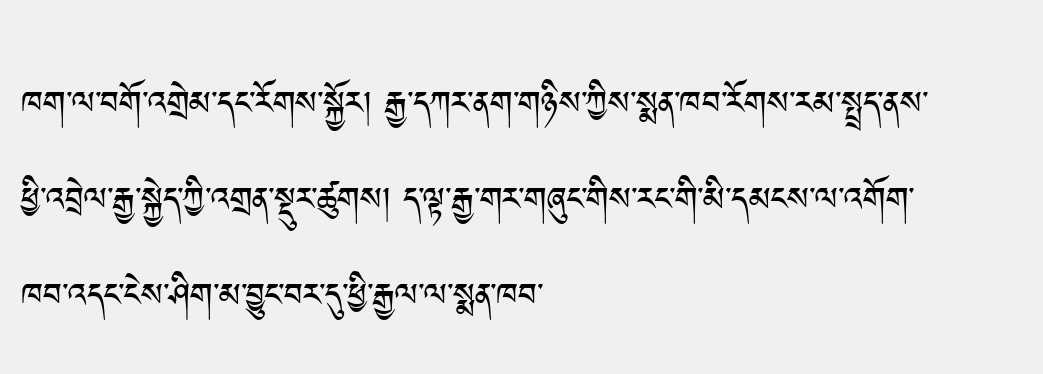ཁག་ལ་བགོ་འགྲེམ་དང་རོགས་སྐྱོར། རྒྱ་དཀར་ནག་གཉིས་ཀྱིས་སྨན་ཁབ་རོགས་རམ་སྤྲད་ནས་ཕྱི་འབྲེལ་རྒྱ་སྐྱེད་ཀྱི་འགྲན་སྡུར་ཚུགས། ད་ལྟ་རྒྱ་གར་གཞུང་གིས་རང་གི་མི་དམངས་ལ་འགོག་ཁབ་འདང་ངེས་ཤིག་མ་བྱུང་བར་དུ་ཕྱི་རྒྱལ་ལ་སྨན་ཁབ་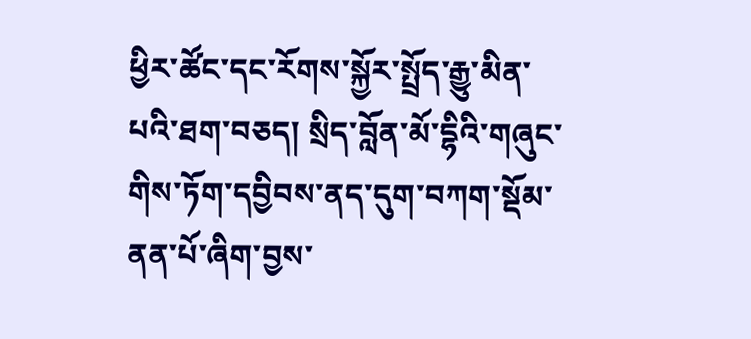ཕྱིར་ཚོང་དང་རོགས་སྐྱོར་སྤྲོད་རྒྱུ་མིན་པའི་ཐག་བཅད། སྲིད་བློན་མོ་དྷིའི་གཞུང་གིས་ཏོག་དབྱིབས་ནད་དུག་བཀག་སྡོམ་ནན་པོ་ཞིག་བྱས་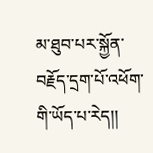མ་ཐུབ་པར་སྐྱོན་བརྗོད་དྲག་པོ་འཕོག་གི་ཡོད་པ་རེད།།